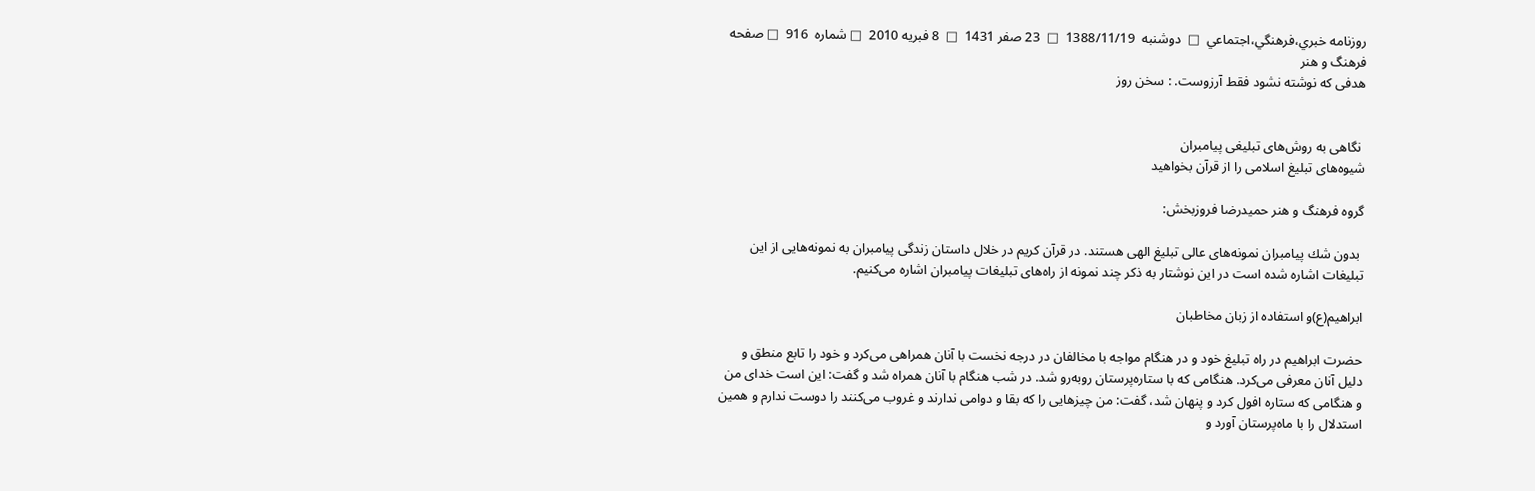روزنامه خبري،فرهنگي،اجتماعي  □  دوشنبه  1388/11/19  □  23 صفر 1431  □  8 فبریه 2010  □ شماره  916  □ صفحه فرهنگ و هنر
هدفی که نوشته نشود فقط آرزوست. : سخن روز


 نگاهى به روش‌هاى تبليغى پيامبران
شيوه‌هاى تبليغ اسلامى را از قرآن بخواهيد

گروه فرهنگ و هنر حميدرضا فروزبخش:

 بدون شك پيامبران نمونه‌هاى عالى تبليغ الهى هستند. در قرآن كريم در خلال داستان زندگى پيامبران به نمونه‌هايى از اين تبليغات اشاره شده است در اين نوشتار به ذكر چند نمونه از راه‌هاى تبليغات پيامبران اشاره مى‌كنيم.

ابراهيم(ع)و استفاده از زبان مخاطبان

حضرت ابراهيم در راه تبليغ خود و در هنگام مواجه با مخالفان در درجه نخست با آنان همراهى مى‌كرد و خود را تابع منطق و دليل آنان معرفى مى‌كرد. هنگامى كه با ستاره‌پرستان روبه‌رو شد. در شب هنگام با آنان همراه شد و گفت: اين است خداى من و هنگامى كه ستاره افول كرد و پنهان شد، گفت: من چيزهايى را كه بقا و دوامى ندارند و غروب مى‌كنند را دوست ندارم و همين استدلال را با ماه‌پرستان آورد و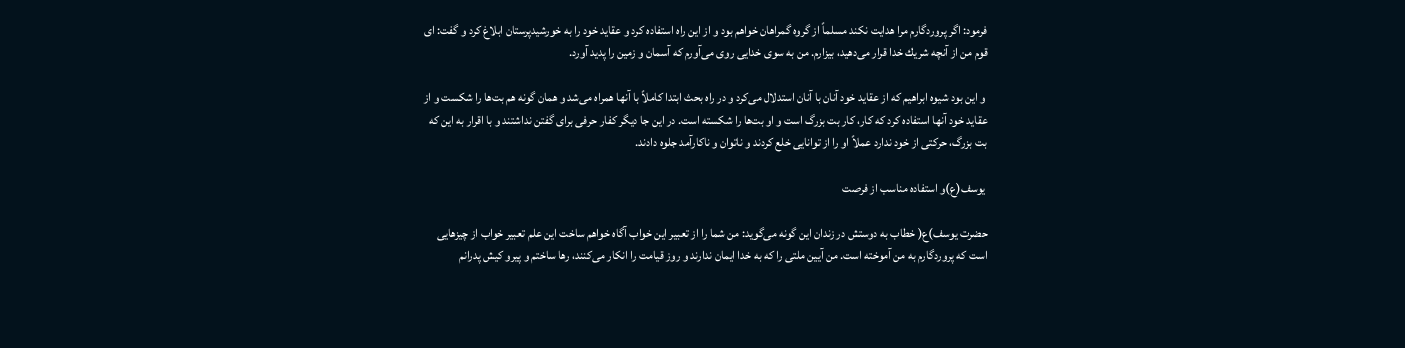فرمود: اگر پروردگارم مرا هدايت نكند مسلماً از گروه گمراهان خواهم بود و از اين راه استفاده كرد و عقايد خود را به خورشيد‌پرستان ابلاغ كرد و گفت: اى قوم من از آنچه شريك خدا قرار مى‌دهيد، بيزارم. من به سوى خدايى روى مى‌آورم كه آسمان و زمين را پديد آورد.

 و اين بود شيوه ابراهيم كه از عقايد خود آنان با آنان استدلال مى‌كرد و در راه بحث ابتدا كاملاً با آنها همراه مى‌شد و همان گونه هم بت‌ها را شكست و از عقايد خود آنها استفاده كرد كه كار، كار بت بزرگ است و او بت‌ها را شكسته است. در اين جا ديگر كفار حرفى براى گفتن نداشتند و با اقرار به اين كه بت بزرگ، حركتى از خود ندارد عملاً او را از توانايى خلع كردند و ناتوان و ناكارآمد جلوه دادند.

 يوسف(ع)و استفاده مناسب از فرصت ‌

حضرت يوسف)ع( خطاب به دوستش در زندان اين گونه مى‌گويد: من شما را از تعبير اين خواب آگاه خواهم ساخت اين علم تعبير خواب از چيزهايى است كه پروردگارم به من آموخته است. من آيين ملتى را كه به خدا ايمان ندارند و روز قيامت را انكار مى‌كنند، رها ساختم و پيرو كيش پدرانم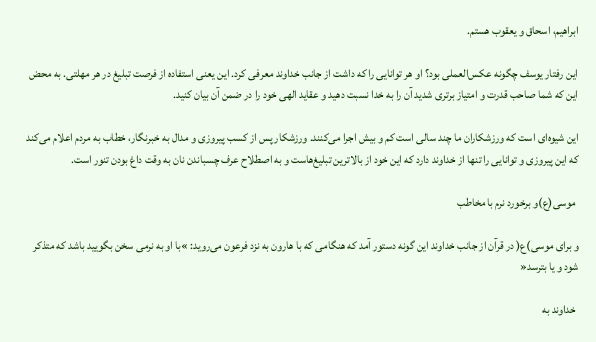ابراهيم، اسحاق و يعقوب هستم.

اين رفتار يوسف چگونه عكس‌العملى بود؟ او هر توانايى را كه داشت از جانب خداوند معرفى كرد. اين يعنى استفاده از فرصت تبليغ در هر مهلتى. به محض اين كه شما صاحب قدرت و امتياز برترى شديد آن را به خدا نسبت دهيد و عقايد الهى خود را در ضمن آن بيان كنيد.

اين شيوه‌اى است كه ورزشكاران ما چند سالى است كم و بيش اجرا مى‌كنند. ورزشكار پس از كسب پيروزى و مدال به خبرنگار، خطاب به مردم اعلام مى‌كند كه اين پيروزى و توانايى را تنها از خداوند دارد كه اين خود از بالاترين تبليغ‌هاست و به اصطلاح عرف چسباندن نان به وقت داغ بودن تنور است.

 موسى(ع)و برخورد نرم با مخاطب

و براى موسى)ع( در قرآن از جانب خداوند اين گونه دستور آمد كه هنگامى كه با هارون به نزد فرعون مى‌رويد: »با او به نرمى سخن بگوييد باشد كه متذكر شود و يا بترسد«

 خداوند به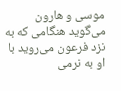موسى و هارون مى‌گويد هنگامى كه به نزد فرعون مى‌رويد با او به نرمى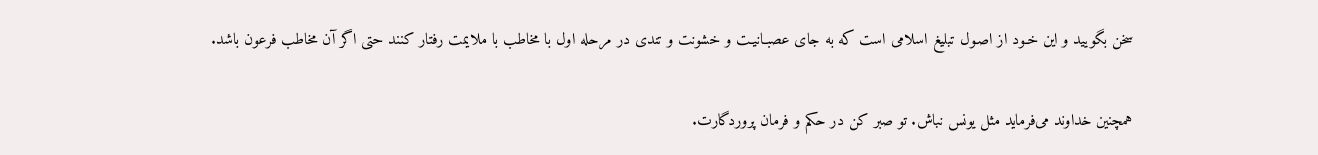سخن بگوييد و اين خـود از اصـول تبليغ اسلامى است كه به جاى عصبـانيـت و خشونت و تندى در مرحله اول با مخاطب با ملايمت رفتار كنند حتى اگر آن مخاطب فرعون باشد.

همچنين خداوند مى‌فرمايد مثل يونس نباش. تو صبر كن در حكم و فرمان پروردگارت.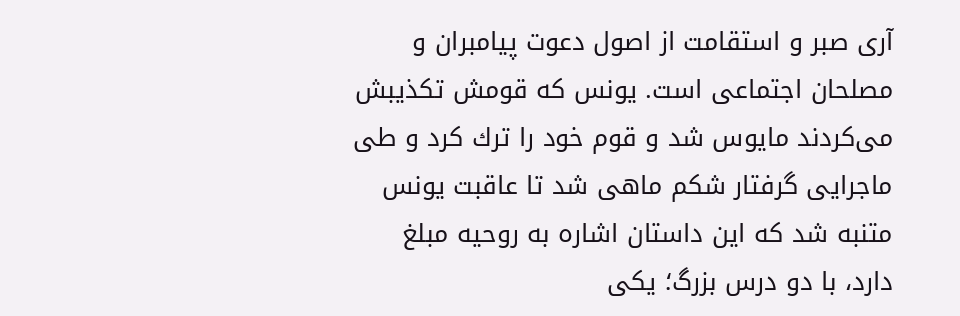آرى صبر و استقامت از اصول دعوت پيامبران و مصلحان اجتماعى است. يونس كه قومش تكذيبش مى‌كردند مايوس شد و قوم خود را ترك كرد و طى ماجرايى گرفتار شكم ماهى شد تا عاقبت يونس متنبه شد كه اين داستان اشاره به روحيه مبلغ دارد، با دو درس بزرگ؛ يكى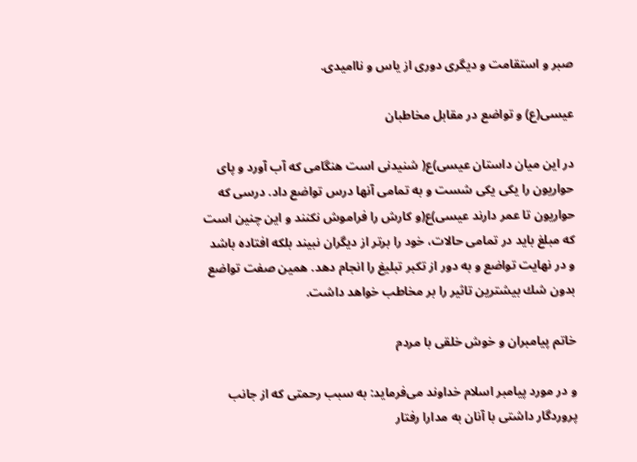صبر و استقامت و ديگرى دورى از ياس و نااميدى.

عيسى(ع) و تواضع در مقابل مخاطبان

در اين ميان داستان عيسى)ع( شنيدنى است هنگامى كه آب آورد و پاى حواريون را يكى يكى شست و به تمامى آنها درس تواضع داد. درسى كه حواريون تا عمر دارند عيسى)ع(و كارش را فراموش نكنند و اين چنين است كه مبلغ بايد در تمامى حالات، خود را برتر از ديگران نبيند بلكه افتاده باشد و در نهايت تواضع و به دور از تكبر تبليغ را انجام دهد. همين صفت تواضع بدون شك بيشترين تاثير را بر مخاطب خواهد داشت.

خاتم پيامبران و خوش خلقى با مردم

و در مورد پيامبر اسلام خداوند مى‌فرمايد: به سبب رحمتى كه از جانب پروردگار داشتى با آنان به مدارا رفتار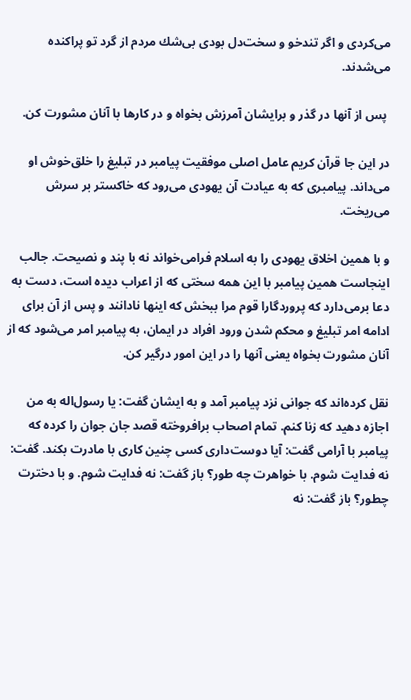مى‌كردى و اگر تندخو و سخت‌دل بودى بى‌شك مردم از گرد تو پراكنده مى‌شدند.

 پس از آنها در گذر و برايشان آمرزش بخواه و در كارها با آنان مشورت كن.

در اين جا قرآن كريم عامل اصلى موفقيت پيامبر در تبليغ را خلق‌خوش او مى‌داند. پيامبرى كه به عيادت آن يهودى مى‌رود كه خاكستر بر سرش مى‌ريخت.

و با همين اخلاق يهودى را به اسلام فرامى‌خواند نه با پند و نصيحت. جالب اينجاست همين پيامبر با اين همه سختى كه از اعراب ديده است، دست به دعا برمى‌دارد كه پروردگارا قوم مرا ببخش كه اينها نادانند و پس از آن براى ادامه امر تبليغ و محكم شدن ورود افراد در ايمان، به پيامبر امر مى‌شود كه از آنان مشورت بخواه يعنى آنها را در اين امور درگير كن.

نقل كرده‌اند كه جوانى نزد پيامبر آمد و به ايشان گفت: يا رسول‌اله به من اجازه دهيد كه زنا كنم. تمام اصحاب برافروخته قصد جان جوان را كرده كه پيامبر با آرامى گفت: آيا دوست‌دارى كسى چنين كارى با مادرت بكند. گفت: نه فدايت شوم. با خواهرت چه طور؟ باز گفت: نه فدايت شوم. و با دخترت چطور؟ باز گفت: نه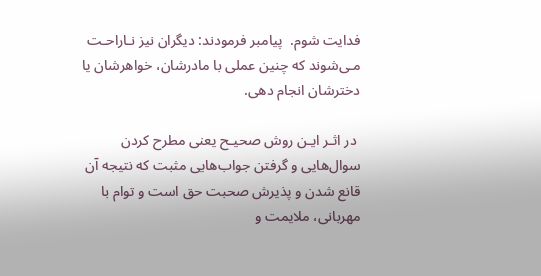فدايت شوم.  پيامبر فرمودند: ديگران نيز نـاراحـت مـى‌شوند كه چنين عملى با مادرشان، خواهرشان يا دخترشان انجام دهى.

 در اثـر ايـن روش صحيـح يعنى مطرح كردن سوال‌هايى و گرفتن جواب‌هايى مثبت كه نتيجه آن قانع شدن و پذيرش صحبت حق است و توام با مهربانى، ملايمت و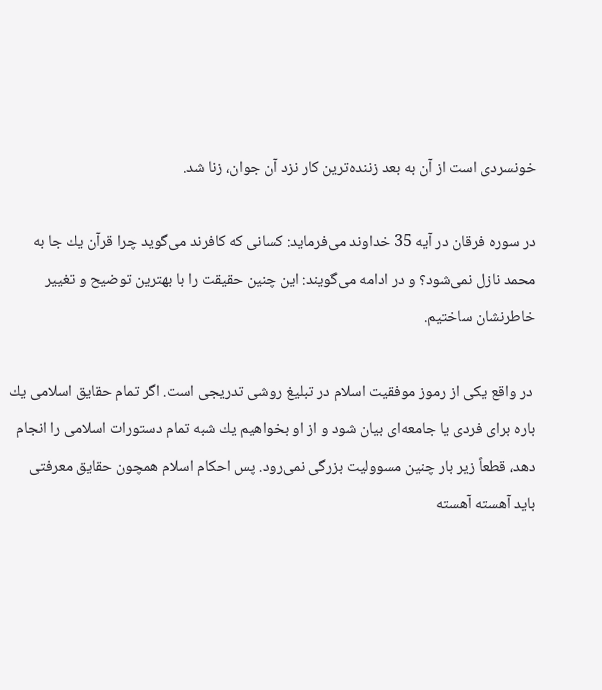خونسردى است از آن به بعد زننده‌ترين كار نزد آن جوان، زنا شد.

در سوره فرقان در آيه 35 خداوند مى‌فرمايد: كسانى كه كافرند مى‌گويد چرا قرآن يك جا به محمد نازل نمى‌شود؟ و در ادامه مى‌گويند: اين چنين حقيقت را با بهترين توضيح و تغيير خاطرنشان ساختيم.

 در واقع يكى از رموز موفقيت اسلام در تبليغ روشى تدريجى است. اگر تمام حقايق اسلامى يك باره براى فردى يا جامعه‌اى بيان شود و از او بخواهيم يك شبه تمام دستورات اسلامى را انجام دهد، قطعاً زير بار چنين مسووليت بزرگى نمى‌رود. پس احكام اسلام همچون حقايق معرفتى بايد آهسته آهسته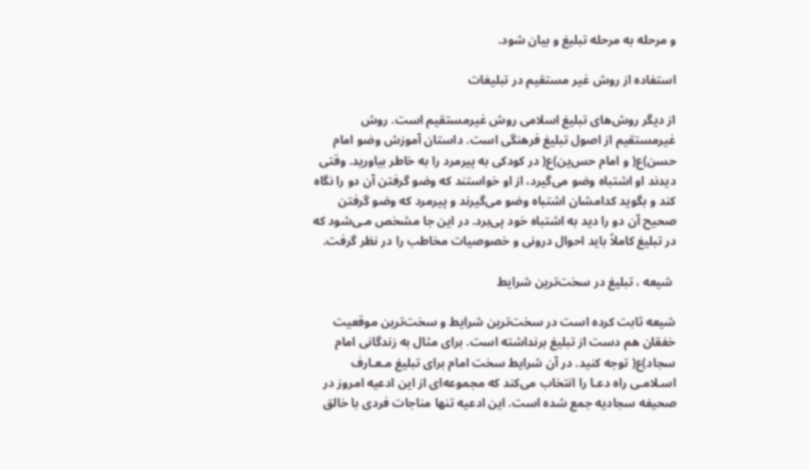و مرحله به مرحله تبليغ و بيان شود.

استفاده از روش غير مستقيم در تبليغات

از ديگر روش‌هاى تبليغ اسلامى روش غيرمستقيم است. روش غيرمستقيم از اصول تبليغ فرهنگى است. داستان آموزش وضو امام حسن)ع( و امام حس‌ين)ع( در كودكى به پيرمرد را به خاطر بياوريد. وقتى ديدند او اشتباه وضو مى‌گيرد، از او خواستند كه وضو گرفتن آن دو را نگاه كند و بگويد كدامشان اشتباه وضو مى‌گيرند و پيرمرد كه وضو گرفتن صحيح آن دو را ديد به اشتباه خود پى‌برد. در اين جا مشخص مـى‌شود كه در تبليغ كاملاً بايد احوال درونى و خصوصيات مخاطب را در نظر گرفت.

 شيعه ، تبليغ در سخت‌ترين شرايط‌

شيعه ثابت كرده است در سخت‌ترين شرايط و سخت‌ترين موقعيت خفقان هم دست از تبليغ برنداشته است. براى مثال به زندگانى امام سجاد)ع( توجه كنيد. در آن شرايط سخت امام براى تبليغ مـعـارف اسـلامـى راه دعـا را انتخاب مى‌كند كه مجموعه‌اى از اين ادعيه امروز در صحيفه سجاديه جمع شده است. اين ادعيه تنها مناجات فردى با خالق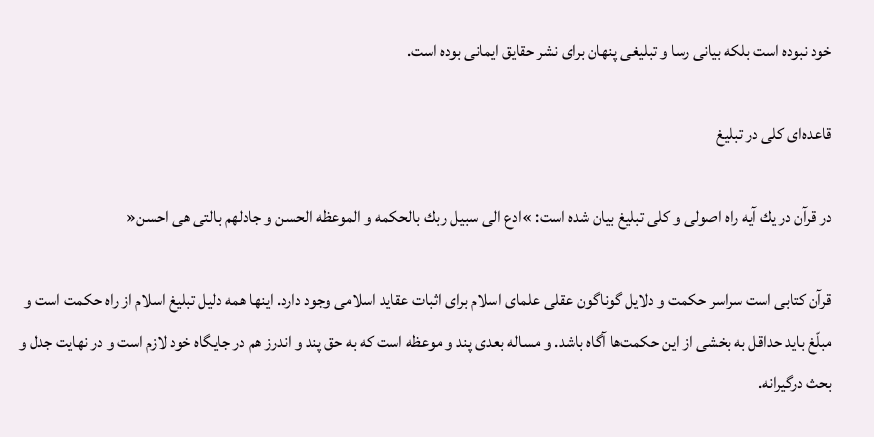خود نبوده است بلكه بيانى رسا و تبليغى پنهان براى نشر حقايق ايمانى بوده است.

قاعده‌اى كلى در تبليغ ‌

در قرآن در يك آيه راه اصولى و كلى تبليغ بيان شده است: »ادع الى سبيل ربك بالحكمه و الموعظه الحسن و جادلهم بالتى هى احسن«

قرآن كتابى است سراسر حكمت و دلايل گوناگون عقلى علماى اسلام براى اثبات عقايد اسلامى وجود دارد. اينها همه دليل تبليغ اسلام از راه حكمت است و مبلّغ بايد حداقل به بخشى از اين حكمت‌ها آگاه باشد. و مساله بعدى پند و موعظه است كه به حق پند و اندرز هم در جايگاه خود لازم است و در نهايت جدل و بحث درگيرانه.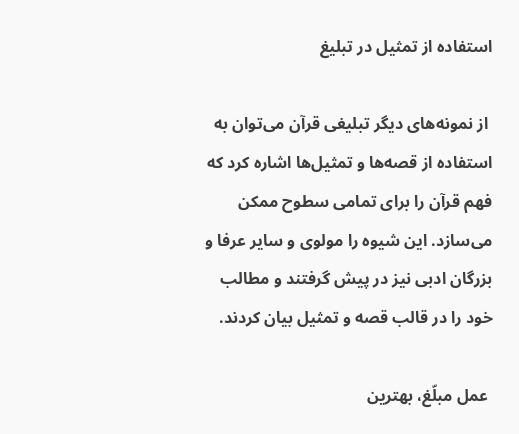استفاده از تمثيل در تبليغ

 از نمونه‌هاى ديگر تبليغى قرآن مى‌توان به استفاده از قصه‌ها و تمثيل‌ها اشاره كرد كه فهم قرآن را براى تمامى سطوح ممكن مى‌سازد. اين شيوه را مولوى و ساير عرفا و بزرگان ادبى نيز در پيش گرفتند و مطالب خود را در قالب قصه و تمثيل بيان كردند.

 عمل مبلّغ، بهترين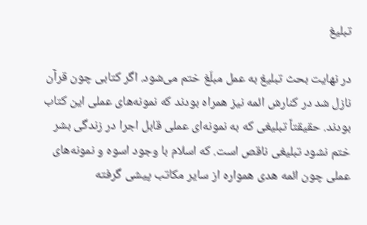تبليغ‌

در نهايت بحث تبليغ به عمل مبلّغ ختم مى‌شود. اگر كتابى چون قرآن نازل شد در كنارش ائمه نيز همراه بودند كه نمونه‌هاى عملى اين كتاب بودند. حقيقتاً تبليغى كه به نمونه‌اى عملى قابل اجرا در زندگى بشر ختم نشود تبليغى ناقص است. كه اسلام با وجود اسوه و نمونه‌هاى عملى چون ائمه هدى همواره از ساير مكاتب پيشى گرفته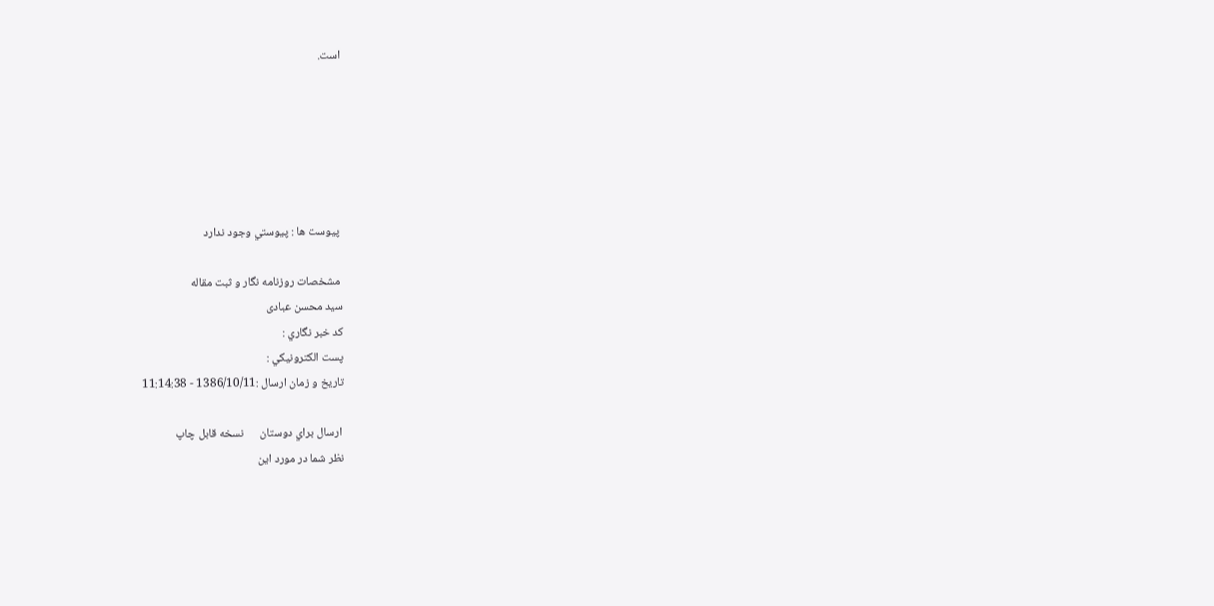است.






 پيوست ها : پيوستي وجود ندارد

 مشخصات روزنامه نگار و ثبت مقاله
سید محسن عبادی
كد خبر نگاري :
پست الكترونيكي :
تاريخ و زمان ارسال :1386/10/11 - 11:14:38

 ارسال براي دوستان      نسخه قابل چاپ
نظر شما در مورد اين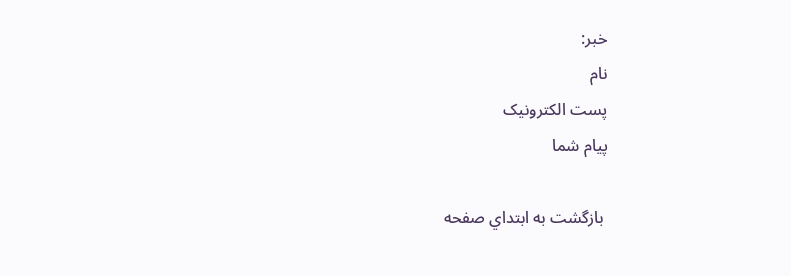خبر:
نام
پست الکترونيک
پيام شما

 بازگشت به ابتداي صفحه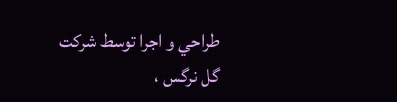طراحي و اجرا توسط شركت گل نرگس ،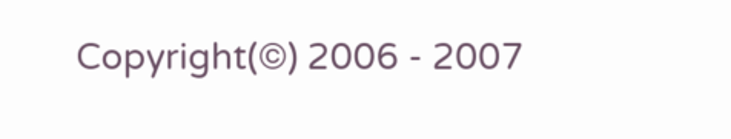Copyright(©) 2006 - 2007